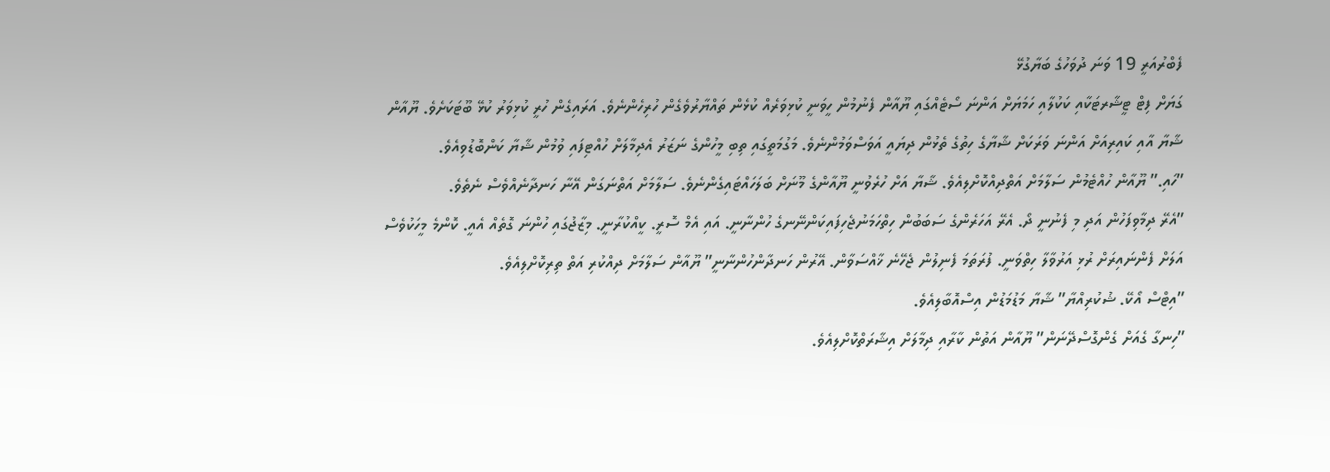ފެބްރުއަރީ 19 ވަނަ ދުވަހުގެ ބަޔާގުޅޭ
ގަޔަށް ފިޓް ޓީޝާރޓަކާއި ކަކުލާއި ހަމަޔަށް އަންނަ ސޯޓެއްގައި ޔޫއާން ފެނުމުން ހީވަނީ ކުޅިވަރެއް ކުޅެން ތައްޔާރުވެގެން ހުރިހެންނެވެ. އަރައިގެން ހުރީ ކުޅިވަރު ކުޅޭ ބޫޓަކަށެވެ. ޔޫއާން ޝާޔާ އާއި ކައިރިއަށް އަންނަ ވަރަކަށް ޝާޔާގެ ހިތުގެ ތެޅުން ދިޔައީ އަވަސްވަމުންނެވެ. މަގުމަތީގައި ތިބި މީހުންގެ ނަޒަރު އެދިމާލަށް ހުއްޓިފައި ވުމުން ޝާޔާ ކަންބޮޑުވިއެވެ.
”ހައި.” ޔޫއާން ހުއްޓެމުން ސަލާމަށް އަތްދިއްކޮށްލިއެވެ. ޝާޔާ އަށް ހުރެވުނީ ޔޫއާންގެ މޫނަށް ބަލަހައްޓައިގެންނެވެ. ސަލާމަށް އަތްނަގަން އޭނާ ހަނދާނެއްވެސް ނެތެވެ.
”އެރޭ ދިމާވިފަހުން އަދި މި ފެނުނީ ދޯ. އެރޭ އަހަރެންގެ ސަބަބުން ހިތްހަމަނުޖެހިފައިކަންނޭނގެ ހުންނާނީ. އައި އެމް ސޮރީ. ކީއްކުރާނީ. މިޒާޖުގައި ހުންނަ ގޮތެއް އެއީ. ކޮންމެ މީހަކުވެސް އަލަށް ފެންނައިރަށް ރުޅި އަރުވާލާ ހިތްވަނީ. ފުރަތަމަ ފެނިލުން ޖެހޭނެ ޚާއްސަވާން. އޭރުން ހަނދާންހުންނާނީ” ޔޫއާން ސަލާމަށް ދިއްކުރި އަތް ތިރިކޮށްލިއެވެ.
”އިޓްސް އޯކޭ. ޝުކުރިއްޔާ” ޝާޔާ މަޑުމަޑުން އިސްއޮބާލިއެވެ.
”ހިނގާ ގެއަށް ގެންގޮސްދޭނަން” ޔޫއާން އަތުން ކާރާއި ދިމާލަށް އިޝާރަތްކޮށްލިއެވެ.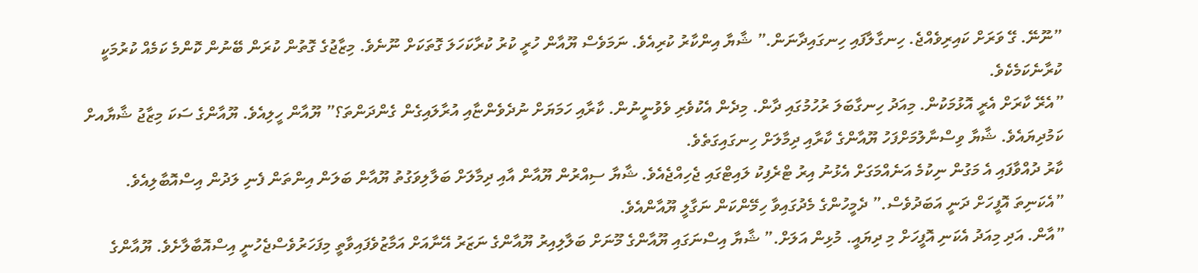”ނޫނޭ. ގޭ ވަރަށް ކައިރިވެއްޖެ. ހިނގާލާފައި ހިނގައިދާނަން.” ޝާޔާ އިންކާރު ކުރިއެވެ. ނަމަވެސް ޔޫއާން ހުރީ ކުރު ކުރާކަހަލަ ގޮތަކަށް ނޫނެވެ. މިޒާޖުގެ ގޮތުން ކުރަން ބޭނުން ކޮންމެ ކަމެއް ކުރުމަކީ ކުރާނެކަމެކެވެ.
”އެރޭ ކާރަށް އެރީ އޮޅުމަކުން. މިއަދު ހިނގާބަލަ ރުހުމުގައި ދާން. މިދެން އެކުވެރި ވެވުނީނުން. ކާރާއި ހަމަޔަށް ނުދެވެންޏާއި އުރާލައިގެން ގެންދަންތަ؟” ޔޫއާން ހީލިއެވެ. ޔޫއާންގެ ސަކަ މިޒާޖު ޝާޔާއށް ކަމުދިޔައެވެ. ޝާޔާ ވިސްނާލުމަށްފަހު ޔޫއާންގެ ކާރާއި ދިމާލަށް ހިނގައިގަތެވެ.
ކާރު ދުއްވާފައި އެ މަގުން ނިކުމެ އަނެއްމަގަށް އެޅުނު އިރު ޓްރެފިކު ލައިޓްގައި ޖެހިއްޖެއެވެ. ޝާޔާ ސިއްރުން ޔޫއާން އާއި ދިމާލަށް ބަލާލިވަގުތު ޔޫއާން ބަލަން އިންތަން ފެނި ލަދުން އިސްއޮބާލިއެވެ.
”އެކަނިތަ އޮފީހަށް ދަނީ އަބަދުވެސް.” ދެމީހުންގެ މެދުގައިވާ ހިމޭންކަން ނަގާލީ ޔޫއާންއެވެ.
”އާން. އަދި މިއަދު އެކަނި އޮފީހަށް މި ދިޔައީ. މުޅިން އަލަށް.” ޝާޔާ އިސްނަގައި ޔޫއާންގެ މޫނަށް ބަލާލިއިރު ޔޫއާންގެ ނަޒަރު އޭނާއަށް އަމާޒުވެފައިވާތީ މިފަހަރުވެސްޖެހުނީ އިސްއޮބާލާށެވެ. ޔޫއާންގެ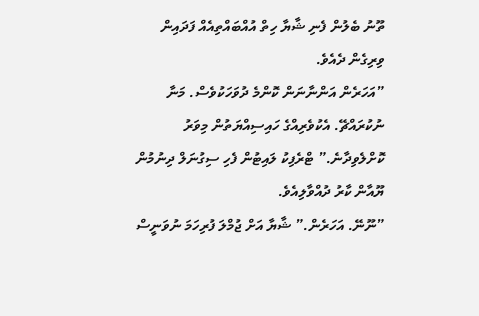ތޫނު ބެލުން ފެނި ޝާޔާ ހިތް އުއްބައްތިއެއް ފަދައިން ވިރިގެން ދެއެވެ.
”އަހަރެން އަންނާނަން ކޮންމެ ދުވަހަކުވެސް. މަނާ ނުކުރައްޗޭ. އެކުވެރިއްގެ ހައިސިއްޔަތުން މިވަރު ކޮށްލެވިދާނެ.” ޓްރެފިކު ލައިޓުން ފެހި ސިގުނަލް ދިނުމުން ޔޫއާން ކާރު ދުއްވާލިއެވެ.
”ނޫނޭ. އަހަރެން.” ޝާޔާ އަށް ޖުމްލަ ފުރިހަމަ ނުވަނީސް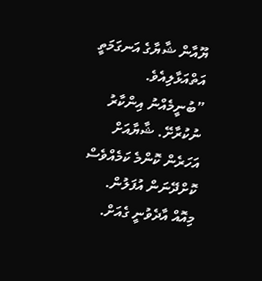ޔޫއާން ޝާޔާގެ އަނގަމަތީ އަތްއަޅާލިއެވެ.
”ބުނީމެއްނު އިންކާރު ނުކުރާށޭ. ޝާޔާއަށް އަހަރެން ކޮންމެ ކަމެއްވެސް ކޮށްދޭނަން އުފަލުން. މިއޮއް އާދެވުނީ ގެއަށް.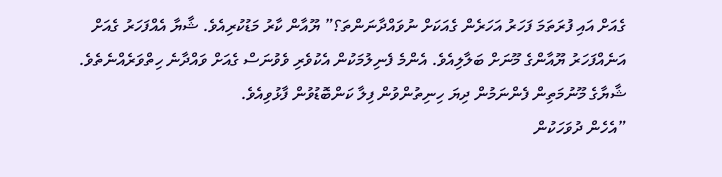ގެއަށް އައި ފުރަތަމަ ފަހަރު އަހަރެން ގެއަކަށް ނުވައްދާނަންތަ؟” ޔޫއާން ކާރު މަޑުކުރިއެވެ. ޝާޔާ އެއްފަހަރު ގެއަށް އަނެއްފަހަރު ޔޫއާންގެ މޫނަށް ބަލާލިއެވެ. އެންމެ ފެނިލުމަކުން އެކުވެރި ވެވުނަސް ގެއަށް ވައްދާނެ ހިތްވަރެއްނެތެވެ. ޝާޔާގެ މޫނުމަތިން ފެންނަމުން ދިޔަ ހިނިތުންވުން ފިލާ ކަންބޮޑުވުން ފާޅުވިއެވެ.
”އެހެން ދުވަހަކުން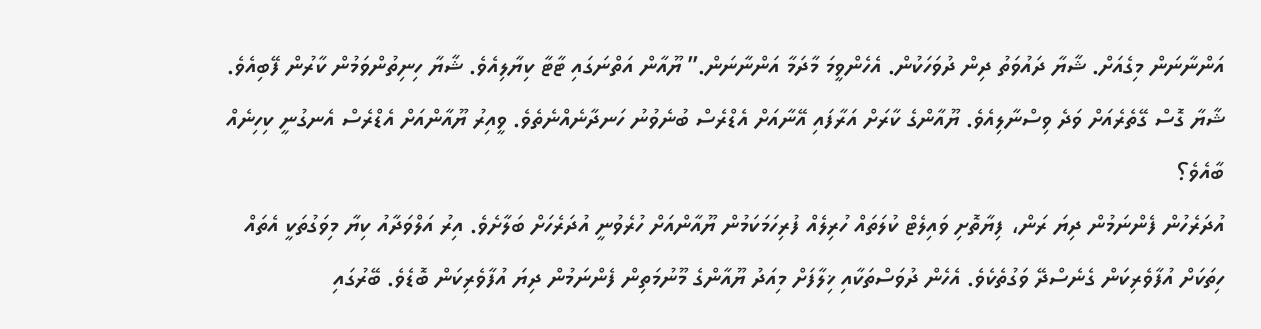އަންނާނަން މިގެއަށް. ޝާޔާ ދައުވަތު ދިން ދުވަހަކުން. އެހެންވީމަ މާދަމާ އަންނާނަން.” ޔޫއާން އަތްނަގައި ޓާޓާ ކިޔާލިއެވެ. ޝާޔާ ހިނިތުންވަމުން ކާރުން ފޭބިއެވެ. ޝާޔާ ގޮސް ގޭތެރެއަށް ވަދެ ވިސްނާލިއެވެ. ޔޫއާންގެ ކާރަށް އަރާފައި އޭނާއަށް އެޑްރެސް ބުނެވުނު ހަނދާނެއްނެތެވެ. ވީއިރު ޔޫއާންއަށް އެޑްރެސް އެނގުނީ ކިހިނެއް ބާއެވެ؟
އުދަރެހުން ފެންނަމުން ދިޔަ ރަން، ފިޔާތޮށި ވައިލެޓް ކުލަތައް ހުރިލެއް ފުރިހަމަކަމުން ޔޫއާންއަށް ހުރެވުނީ އުދަރެހަށް ބަލާށެވެ. އިރު އަލްވަދާއު ކިޔާ މިވަގުތަކީ އެތައް ހިތަކަށް އުފާވެރިކަން ގެނެސްދޭ ވަގުތެކެވެ. އެހެން ދުވަސްތަކާއި ޚިލާފަށް މިއަދު ޔޫއާންގެ މޫނުމަތިން ފެންނަމުން ދިޔަ އުފާވެރިކަން ބޮޑެވެ. ބޭރުގައި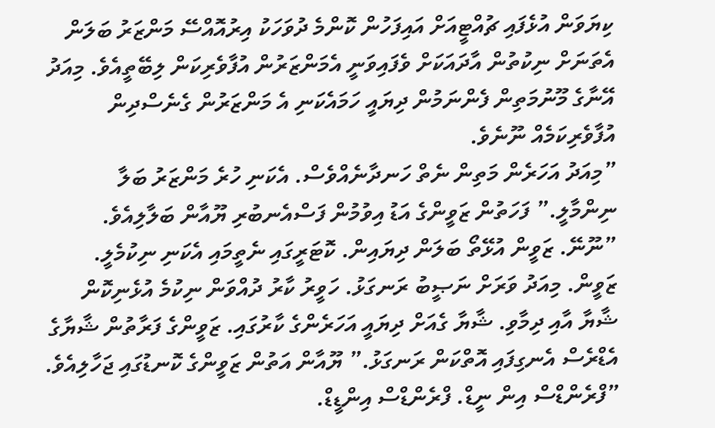ކިޔަވަން އުޅެފައި ޗުއްޓީއަށް އައިފަހުން ކޮންމެ ދުވަހަކު އިރުއޮއްސޭ މަންޒަރު ބަލަން އެތަނަށް ނިކުތުން އާދައަކަށް ވެފައިވަނީ އެމަންޒަރުން އުފާވެރިކަން ލިބޭތީއެވެ. މިއަދު އޭނާގެ މޫނުމަތިން ފެންނަމުން ދިޔައީ ހަމައެކަނި އެ މަންޒަރުން ގެނެސްދިން އުފާވެރިކަމެއް ނޫނެވެ.
”މިއަދު އަހަރެން މަތިން ނެތް ހަނދާނެއްވެސް. އެކަނި ހުރެ މަންޒަރު ބަލާ ނިންމާލީ.” ފަހަތުން ޒަވީންގެ އަޑު އިވުމުން ފަސްއެނބުރި ޔޫއާން ބަލާލިއެވެ.
”ނޫނޭ. ޒަވީން އުޅޭތޯ ބަލަން ދިޔައިން. ކޮޓަރީގައި ނެތީމައި އެކަނި ނިކުމެލީ. ޒަވީން. މިއަދު ވަރަށް ނަޞީބު ރަނގަޅު. ހަވީރު ކާރު ދުއްވަން ނިކުމެ އުޅެނިކޮން ޝާޔާ އާއި ދިމާވި. ޝާޔާ ގެއަށް ދިޔައީ އަހަރެންގެ ކާރުގައި. ޒަވީންގެ ފަރާތުން ޝާޔާގެ އެޑްރެސް އެނގިފައި އޮތްކަން ރަނގަޅު.” ޔޫއާން އަތުން ޒަވީންގެ ކޮނޑުގައި ޖަހާލިއެވެ.
”ފްރެންޑްސް އިން ނީޑް. ފްރެންޑްސް އިންޑީޑް.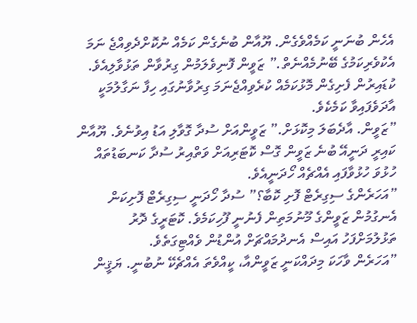އެހެން ބުނަނީ ކަމެއްވެގެން. ޔޫއާން ބުނެގެން ކަމެއް ނުކޮށްދެވިއްޖެ ނަމަ އެކުވެރިކަމުގެ ބޭނުމެއްނެތް.” ޒަވީން ފޮނިވެލަމުން ގިރުވާން ތަޅުވާލިއެވެ. ކުޑައިރުން ފެށިގެން މޮޅުކަމެއް ކުރެވިއްޖެނަމަ ގިރުވާނުގައި ހިފާ ނަގާލުމަކީ އާދަވެފައިވާ ކަމެކެވެ.
”ޒަވީން. އާދެބަލަ މިކޮޅަށް.” ޒަވީންއަށް ސުދާ ގޮވާލި އަޑު އިވުނެވެ. ޔޫއާން ކައިރީ ދަނީއޭ ބުނެ ޒަވީން ގޮސް ކޮޓަރިއަށް ވަތްއިރު ސުދާ ކަނބަޑުތައް ހުޅުވަ ހުޅުވާފައި އެއްޗެއް ހޯދަނީއެވެ.
”އަހަރެންގެ ސިގިރެޓް ފޮށި ކޮބާ؟” ސުދާ ހޯދަނީ ސިގިރެޓް ފޮށިކަން އެނގުމުން ޒަވީންގެ މޫނުމަތިން ފެނުނީ ފޫހިކަމެވެ. ކޮޓަރީގެ ދޮރު ތަޅުލުމަށްފަހު އައިސް އެނދުމައްޗަށް އުންޑުން ވެއްޓިގަތެވެ.
”އަހަރެން ވާހަކަ މިދައްކަނީ ޒަވީންއާ، ކީއްވެތަ އެއްޗެކޭ ނުބުނީ. ޔަޤީން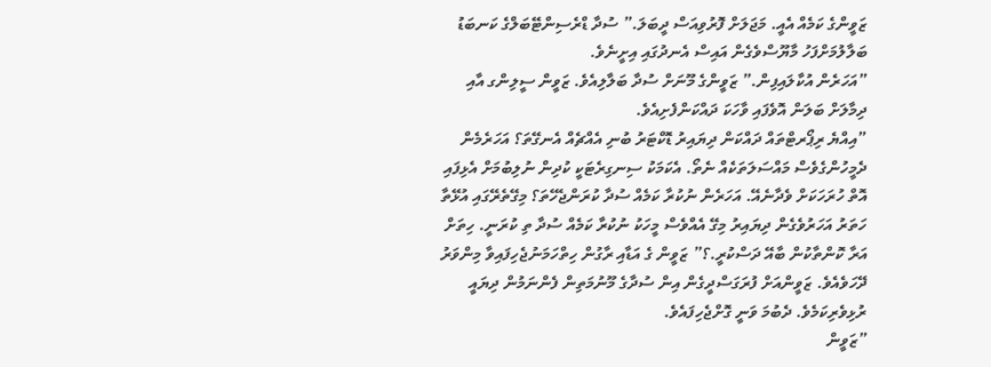ޒަވީންގެ ކަމެއް އެއީ. މަޖަލަށް ފޮރުވިއަސް ދީބަލަ.” ސުދާ ޑްރެސިންޓޭބަލްގެ ކަނބަޑު ބަލާލުމަށްފަހު މާޔޫސްވެގެން އައިސް އެނދުގައި އިށީނެވެ.
”އަހަރެން އުކާލައިފިން.” ޒަވީންގެ މޫނަށް ސުދާ ބަލާލިއެވެ. ޒަވީން ސީލިންގ އާއި ދިމާލަށް ބަލަން އޮވެފައި ވާހަކަ ދައްކަންފެށިއެވެ.
”އިއްޔެ ރިޕޯރޓްތައް ދައްކަން ދިޔައިރު ޑޮކްޓަރު ބުނި އެއްޗެއް އެނގޭތަ؟ އަހަރެމެން ދެމީހުންގެވެސް މައްސަލަތަކެއް ނެތޯ. އެކަމަކު ސިނގިރެޓަކީ ކުދިން ނުލިބުމަށް އެޅިފައި އޮތް ހުރަހަކަށް ވެދާނެއޭ. އަހަރެން ނުކުރާ ކަމެއް ސުދާ ކުރަންޖެހޭތަ؟ މިގޭތެރޭގައި އުޅޭތާ ހަތަރު އަހަރުވެގެން ދިޔައިރު މިގޭ އެއްވެސް މީހަކު ނުކުރާ ކަމެއް ސުދާ ތި ކުރަނީ. ހިތަށް އަރާ ކޮންތާކުން ބާއޭ ދަސްކުރީ.؟” ޒަވީން ގެ އަޑާއި ރާގުން ހިތްހަމަނުޖެހިފައިވާ މިންވަރު ދޭހަވެއެވެ. ޒަވީންއަށް ފުރަގަސްދީގެން އިން ސުދާގެ މޫނުމަތިން ފެންނަމުން ދިޔައީ ރުޅިވެރިކަމެވެ. ދެބުމަ ވަނީ ގޮށްޖެހިފައެވެ.
”ޒަވީން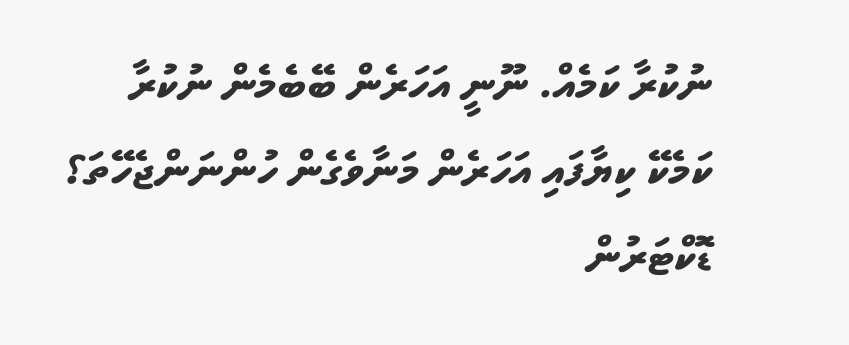ނުކުރާ ކަމެއް. ނޫނީ އަހަރެން ބޭބެމެން ނުކުރާ ކަމެކޭ ކިޔާފައި އަހަރެން މަނާވެގެން ހުންނަންޖެހޭތަ؟ ޑޮކްޓަރުން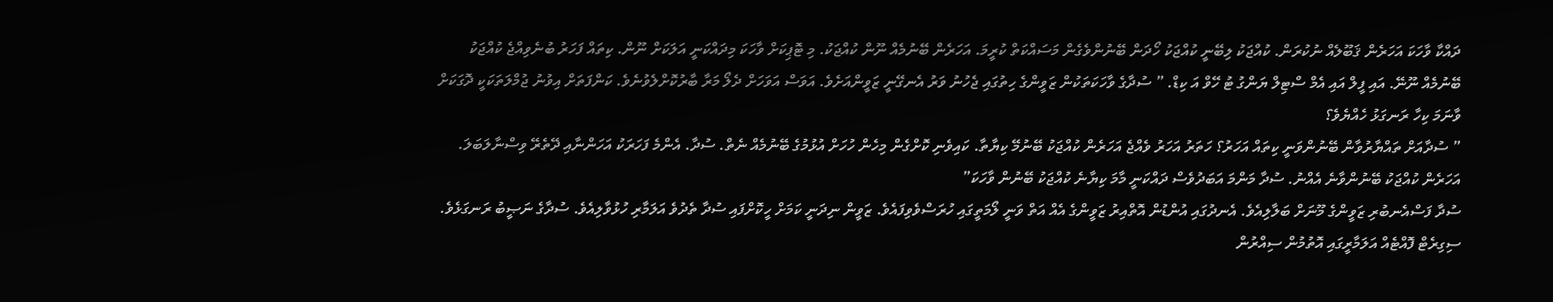ދައްކާ ވާހަކަ އަހަރެން ޤަބޫލެއް ނުކުރަން. ކުއްޖަކު ލިބޭނީ ކުއްޖަކު ހޯދަން ބޭނުންވެގެން މަސައްކަތް ކުރީމަ. އަހަރެން ބޭނުމެއް ނޫން ކުއްޖަކު. މި ޓޮޕިކަށް ވާހަކަ މިދައްކަނީ އަލަކަށް ނޫން. ކިތައް ފަހަރު ބުނެވިއްޖެ ކުއްޖަކު ބޭނުމެއް ނޫނޭ. އައި ފީލް އައި އެމް ސްޓިލް ޔަންގު ޓު ހޭވް އަ ކިޑް. ” ސުދާގެ ވާހަކަތަކުން ޒަވީންގެ ހިތުގައި ޖެހުނު ވަރު އެނގޭނީ ޒަވީންއަށެވެ. އަވަސް އަވަހަށް ދެލޯ މަރާ ބާރުކޮށްލެވުނެވެ. ކަންފަތަށް އިވުނު ޖުމްލަތަކަކީ ދޮގަކަށް ވާނަމަ ކިހާ ރަނގަޅު ހެއްޔެވެ؟
” ސުދާއަށް ތައްޔާރުވާން ބޭނުންވަނީ ކިތައް އަހަރު؟ ހަތަރު އަހަރު ވެއްޖެ އަހަރެން ކުއްޖަކު ބޭނުމޭ ކިޔާތާ. ކައިވެނި ކޮށްގެން މިހެން ހުހަށް އުޅުމުގެ ބޭނުމެއް ނެތް. ސުދާ. އެންމެ ފަހަރަކު އަހަންނާއި ދޭތެރޭ ވިސްނާލަބަލަ. އަހަރެން ކުއްޖަކު ބޭނުންވާނެ އެއްނު. ސުދާ މަންމަ އަބަދުވެސް ދައްކަނީ މާމަ ކިޔާނެ ކުއްޖަކު ބޭނުން ވާހަކަ”
ސުދާ ފަސްއެނބުރި ޒަވީންގެ މޫނަށް ބަލާލިއެވެ. އެނދުގައި އުންޑުން އޮތްއިރު ޒަވީންގެ އެއް އަތް ވަނީ ލޯމަތީގައި ހުރަސްވެވިފައެވެ. ޒަވީން ނިދަނީ ކަމަށް ހީކޮށްފައި ސުދާ ތެދުވެ އަލަމާރި ހުޅުވާލިއެވެ. ސުދާގެ ނަޞީބު ރަނގަޅެވެ. ސިގިރެޓް ފޮއްޓެއް އަލަމާރީގައި އޮތުމުން ސިއްރުން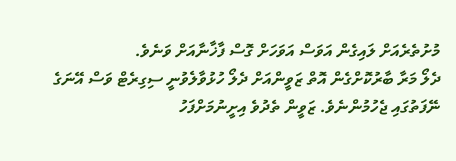މުށުތެރެއަށް ލައިގެން އަވަސް އަވަހަށް ގޮސް ފާޚާނާއަށް ވަނެވެ.
ދެލޯ މަރާ ބާރުކޮށްގެން އޮތް ޒަވީންއަށް ދެލޯ ހުޅުވާލެވުނީ ސިގިރެޓް ވަސް އޭނަގެ ނޭފަތުގައި ޖެހުމުންނެވެ. ޒަވީން ތެދުވެ އިށީނުމަށްފަހު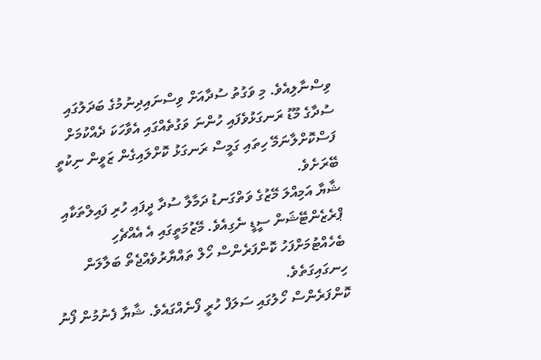ވިސްނާލިއެވެ. މި ވަގުތު ސުދާއަށް ވިސްނައިދިނުމުގެ ބަދަލުގައި ސުދާގެ މޫޑު ރަނގަޅުވެފައި ހުންނަ ވަގުތެއްގައި އެވާހަކަ ދެއްކުމަށް ފަސްކޮށްލާނަމޭ ހިތައި ގަމީސް ރަނގަޅު ކޮށްލައިގެން ޒަވީން ނިކުތީ ބޭރަށެވެ.
ޝާޔާ އަމިއްލަ މޭޒުގެ ވަތްގަނޑު ދަމާލާ ސުދާ ދީފައި ހުރި ފައިލްތަކާއި ޕްރެޒެންޓޭޝަން ސީޑީ ނެގިއެވެ. މޭޒުމަތީގައި އެ އެއްޗެހި ބެހެއްޓުމަށްފަހު ކޮންފަރެންސް ހޯލް ތައްޔާރުވެއްޖެތޯ ބަލާލަން ހިނގައިގަތެވެ.
ކޮންފަރެންސް ހޯލުގައި ސަލަފް ހުރީ ފޯނެއްގައެވެ. ޝާޔާ ފެނުމުން ފޯނު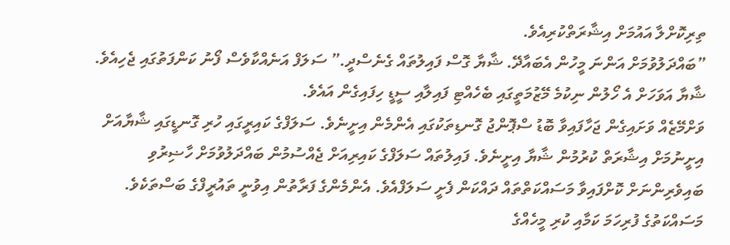ތިރިކޮށްލާ އައުމަށް އިޝާރަތްކުރިއެވެ.
”ބައްދަލުވުމަށް އަންނަ މީހުން އެބައާދޭ. ޝާޔާ ގޮސް ފައިލުތައް ގެނެސްދީ.” ސަލަފް އަނެއްކާވެސް ފޯނު ކަންފަތުގައި ޖެހިއެވެ. ޝާޔާ އަވަހަށް އެ ހޯލުން ނިކުމެ މޭޒުމަތީގައި ބެހެއްޓި ފައިލާއި ސީޑީ ހިފައިގެން އައެވެ.
ވަށްމޭޒެއް ވަށައިގެން ޖަހާފައިވާ ބޮޑު ސްޕޮންޖު ގޮނޑިތަކުގައި އެންމެން އިށީނެވެ. ސަލަފްގެ ކައިރީގައި ހުރި ގޮނޑީގައި ޝާޔާއަށް އިށީނުމަށް އިޝާރަތް ކުރުމުން ޝާޔާ އިށީނެވެ. ފައިލުތައް ސަލަފްގެ ކައިރިއަށް ޖެއްސުމުން ބައްދަލުވުމަށް ހާޟިރުވި ބައިވެރިންނަށް ކޮށްފައިވާ މަސައްކަތްތައް ދައްކަން ފެށީ ސަލަފްއެވެ. އެންމެންގެ ފަރާތުން އިވުނީ ތައުރީފްގެ ބަސްތަކެވެ. މަސައްކަތުގެ ފުރިހަމަ ކަމާއި ކުރި މީހެއްގެ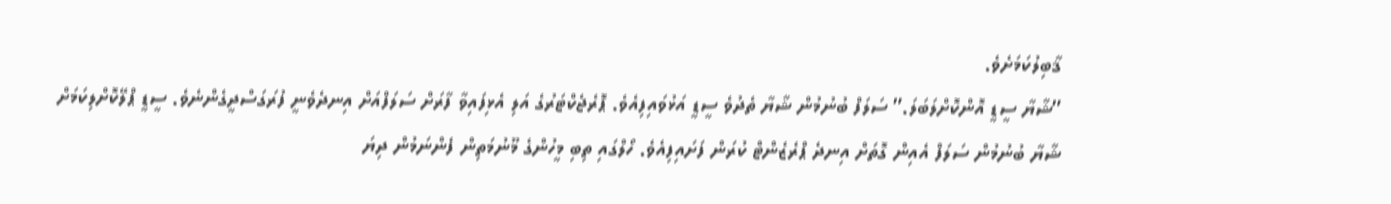ޤާބިލުކަމަށެވެ.
”ޝާޔާ ސީޑީ އޮންކޮށްލަބަލަ.” ސަލަފް ބުނުމުން ޝާޔާ ތެދުވެ ސީޑީ އަޅުވައިފިއެވެ. ޕޮރެޖެކްޓަރުގެ އަލި އެޅިފައިވާ ފާރަށް ސަލަފްއަށް އިނދެވެނީ ފުރަގަސްދީގެންނެވެ. ސީޑީ ޕްލޭކޮށްލިކަމަށް ޝާޔާ ބުނުމުން ސަލަފް އެއިން ގޮތަށް އިނދެ ޕްރެޒެންޓް ކުރަން ފަށައިފިއެވެ. ހޯލްގައި ތިބި މީހުންގެ މޫނުމަތިން ފެންނަމުން ދިޔަ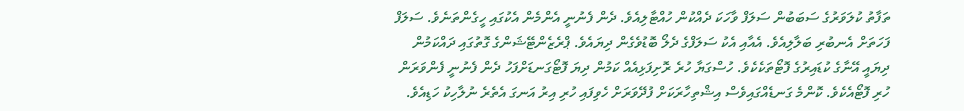ތަފާތު ކުލަވަރުގެ ސަބަބުން ސަލަފް ވާހަކަ ދެއްކުން ހުއްޓާލިއެވެ. ދެން ފެނުނީ އެންމެން އެކުގައި ހީގެންތަނެވެ. ސަލަފް ފަހަތަށް އެނބުރި ބަލާލިއެވެ. އެއާއި އެކު ސަލަފްގެ ދެލޯ ބޮޑުވެގެން ދިޔައެވެ. ޕްރެޒެންޓޭޝަންގެ ގޮތުގައި ދައްކަމުން ދިޔައީ އޭނާގެ ކުޑައިރުގެ ފޮޓޯތަކެކެވެ. ހުސްގަޔާ ހުރެ ރޮށިފަޅިއެއް ކަމުން ދިޔަ ފޮޓޯގަނޑަށްފަހު ދެން ފެނުނީ ފެންވަރަން ހުރި ފޮޓޯއެކެވެ. ކޮންމެ ގަނޑެއްގައިވެސް އިޝްތިހާރަކަށް ފުދޭވަރަށް ހެވިފައި ހުރި އިރު އަނގަ އެތެރެ ނުލާހިކު ހަޑިއެވެ.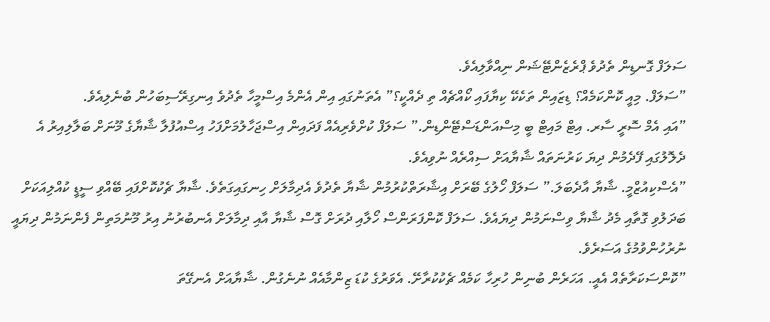ސަލަފް ގޮނޑިން ތެދުވެ ޕްރެޒެންޓޭޝަން ނިއްވާލިއެވެ.
”ސަލަފް. މިއީ ކޮންކަމެއް؟ ޑިޒައިން ތަކެކޭ ކިޔާފައި ކޯއްޗެއް ތި ދެއްކީ؟” އެތަނުގައި އިން އެންމެ އިސްމީހާ ތެދުވެ އިނގިރޭސިބަހުން ބުނެލިއެވެ.
”އައި އެމް ސޮރީ ސާރ. އިޓް މައިޓް ބީ މިސްއަންޑަސްޓޭންޑިން.” ސަލަފް ކުށްވެރިއެއް ފަދައިން އިސްޖަހާލުމަށްފަހު އިސްއުފުލާ ޝާޔާގެ މޫނަށް ބަލާލިއިރު އެ ދެލޮލުގައި ފޭދެމުން ދިޔަ ކަރުނަތައް ޝާޔާއަށް ސިއްރެއް ނުވިއެވެ.
”އެސްކިއުޒްމީ. ޝާޔާ އާދެބަލަ.” ސަލަފް ހޯލުގެ ބޭރަށް އިޝާރަތްކުރުމުން ޝާޔާ ތެދުވެ އެދިމާލަށް ހިނގައިގަތެވެ. ޝާޔާ ޗެކުކޮށްފައި ބޭއްވި ސީޑީ ކުއްލިއަކަށް ބަދަލުވި ގޮތާއި މެދު ޝާޔާ ވިސްނަމުން ދިޔައެވެ. ސަލަފް ކޮންފަރަންސް ހޯލާއި ދުރަށް ގޮސް ޝާޔާ އާއި ދިމާލަށް އެނބުރުނު އިރު މޫނުމަތިން ފެންނަމުން ދިޔައީ ނުރުހުންވުމުގެ އަސަރެވެ.
”ކޮންސަކަރާތެއް އެއީ. އަހަރެން ބުނިން ހުރިހާ ކަމެއް ޗެކުކުރާށޭ. އެވަރުގެ ކުޑަ ޒިންމާއެއް ނުނެގުން. ޝާޔާއަށް އެނގޭތަ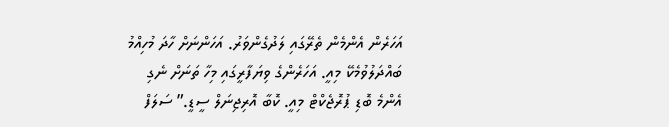އަހަރެން އެންމެން ތެރޭގައި ލަދުގެންވަރު. އަހަންނަށް ހާދަ މުހިއްމު ބައްދަލުވުމެކޭ މިއީ. އަހަރެންގެ ވިޔަފާރީގައި މިހާ ތަނަށް ނެގި އެންމެ ބޮޑި ޕުރޮޖެކްޓް މިއީ. ކޮބާ އޮރިޖިނަލް ސީޑީ.” ސަލަފް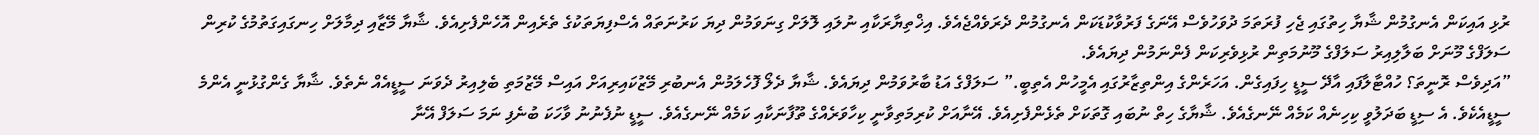ރުޅި އައިކަން އެނގުމުން ޝާޔާ ހިތުގައި ޖެހި ފުރަތަމަ ދުވަހުވެސް އޭނަގެ ފަރުވާކުޑަކަން އެނގުމުން ދެރަވެއްޖެއެވެ. އިޚްތިޔާރަކާއި ނުލައި ލޮލަށް ގިނަވަމުން ދިޔަ ކަރުނަތައް އެސްފިޔަތަކުގެ ތެރެއިން އޮހެންފެށިއެވެ. ޝާޔާ މޭޒާއި ދިމާލަށް ހިނގައިގަތުމުގެ ކުރިން ސަލަފްގެ މޫނަށް ބަލާލިއިރު ސަލަފްގެ މޫނުމަތިން ރުޅިވެރިކަން ފެންނަމުން ދިޔައެވެ.
”އަދިވެސް ރޮނީތަ؟ ހުއްޓާލާފައި އާދޭ ސީޑީ ހިފައިގެން. އަހަރެންގެ އިންތިޒާރުގައި އެމީހުން އެތިބީ.” ސަލަފްގެ އަޑު ބާރުވަމުން ދިޔައެވެ. ޝާޔާ ދެލޯ ފޮހެލަމުން އެނބުރި މޭޒުކައިރިއަށް އައިސް މޭޒުމަތި ބެލިއިރު ދެވަނަ ސީޑީއެއް ނެތެވެ. ޝާޔާ ގެންގުޅުނީ އެންމެ ސީޑީއެކެވެ. އެ ސިޑީ ބަދަލުވީ ކިހިނެއް ކަމެއް ނޭނގެއެވެ. ޝާޔާގެ ހިތް ނުބައި ގޮތަކަށް ތެޅެންފެށިއެވެ. އޭނާއަށް ކުރިމަތިވާނީ ކިހާވަރެއްގެ ތޫފާނަކާއި ކަމެއް ނޭނގެއެވެ. ސީޑީ ނުފެނުނު ވާހަކަ ބުނެފި ނަމަ ސަލަފް އޭނާ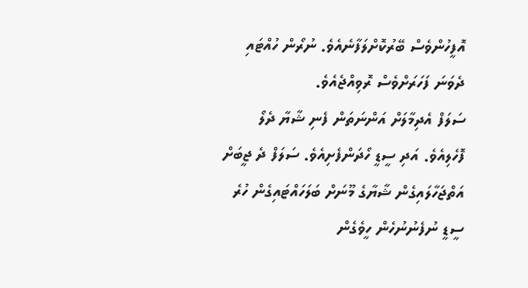އޮފީހުންވެސް ބޭރުކޮށްލަފާނެއެވެ. ނުރޯން ހުއްޓައި ދެވަނަ ފަހަރަށްވެސް ރޮވިއްޖެއެވެ.
ސަލަފް އެދިމާލަށް އަންނަތަން ފެނި ޝާޔާ ދެލޯ ފޮހެލިއެވެ. އަދި ސީޑީ ހޯދަންފެށިއެވެ. ސަލަފް ދެ ޖީބަށް އަތްޖަހާލައިގެން ޝާޔާގެ މޫނަށް ބަލަހައްޓައިގެން ހުރެ ސީޑީ ނުފެނުނުހެން ހީވެގެން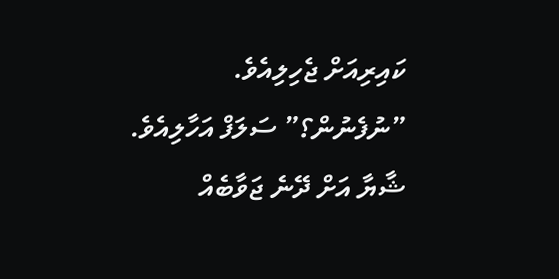ކައިރިއަށް ޖެހިލިއެވެ.
”ނުފެނުން؟” ސަލަފް އަހާލިއެވެ. ޝާޔާ އަށް ދޭނެ ޖަވާބެއް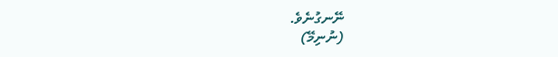ނޭނގުނެވެ.
(ނުނިމޭ)